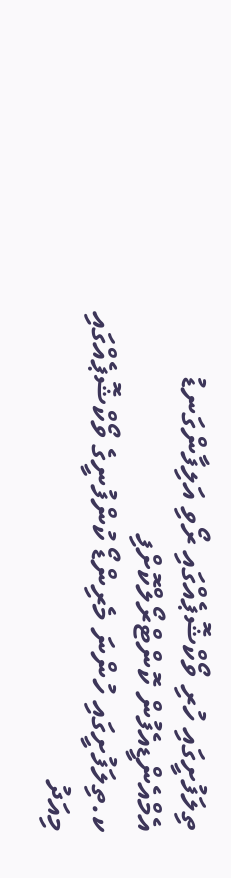ތިލަފުށީގައި ހުރި ވޯކްޝޮޕެއްގައި ރޯވި އަލިފާންގަނޑު އެމްއެންޑީއެފުން ކޮންޓްރޯލްކޮށްފި
ކ.ތިލަފުށީގައި ހުންނަ މެރިންޑޯ ކުންފުނީގެ ވޯކްޝޮޕެއްގައި މިއަދު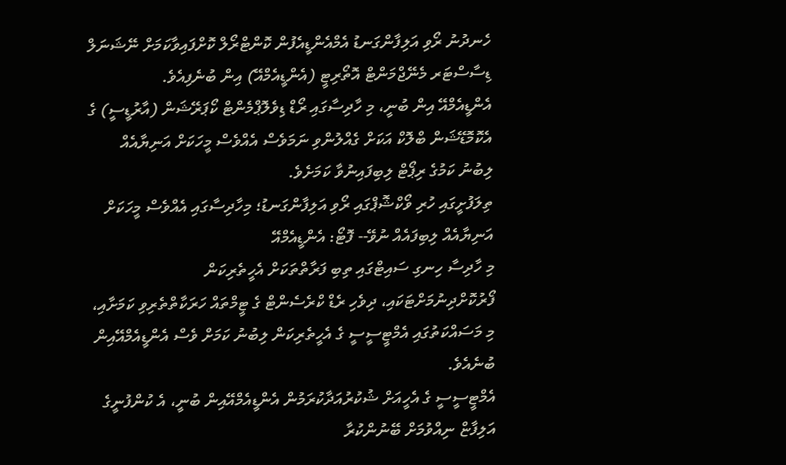ހެނދުނު ރޯވި އަލިފާންގަނޑު އެމްއެންޑީއެފުން ކޮންޓްރޯލް ކޮށްފައިވާކަމަށް ނޭޝަނަލް ޑިސާސްޓަރ މެނޭޖްމަންޓް އޮތޯރިޓީ (އެންޑީއެމްއޭ) އިން ބުނެފިއެވެ.
އެންޑީއެމްއޭ އިން ބުނީ، މި ހާދިސާގައި ރޯޑް ޑިވެލޮޕްމެންޓް ކޯޕަރޭޝަން (އާރުޑީސީ) ގެ އެކޮމޮޑޭޝަން ބްލޮކް އަކަށް ގެއްލުންވި ނަމަވެސް އެއްވެސް މީހަކަށް އަނިޔާއެއް ލިބުނު ކަމުގެ ރިޕޯޓް ލިބިފައިނުވާ ކަމަށެވެ.
ތިލަފުށީގައި ހުރި ވޯކްޝޮޕްގައި ރޯވި އަލިފާންގަނޑު؛ މިހާދިސާގައި އެއްވެސް މީހަކަށް އަނިޔާއެއް ލިބިފައެއް ނުވޭ-- ފޮޓޯ: އެންޑީއެމްއޭ
މި ހާދިސާ ހިނގި ސައިޓްގައި ތިބި ފަރާތްތަކަށް އެހީތެރިކަން ފޯރުކޮށްދިނުމަށްޓަކައި، ދިވެހި ރެޑް ކްރެސެންޓް ގެ ޓީމްތައް ހަރަކާތްތެރިވި ކަމަށާއި، މި މަސައްކަތުގައި އެމްޓީސީސީ ގެ އެހީތެރިކަން ލިބުނު ކަމަށް ވެސް އެންޑީއެމްއޭއިން ބުނެއެވެ.
އެމްޓީސީސީ ގެ އެހީއަށް ޝުކުރުއަދާކުރަމުން އެންޑީއެމްއޭއިން ބުނީ، އެ ކުންފުނީގެ އަލިފާޏް ނިއްވުމަށް ބޭނުންކުރާ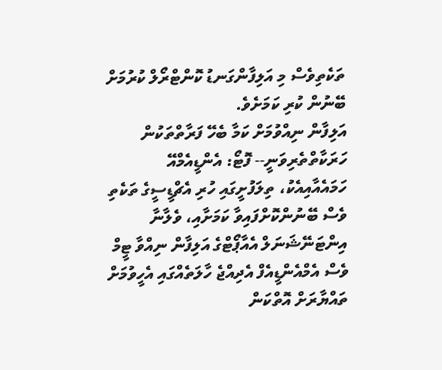ތަކެތިވެސް މި އަލިފާންގަނޑު ކޮންޓްރޯލް ކުރުމަށް ބޭނުން ކުރި ކަމަށެވެ.
އަލިފާން ނިއްވުމަށް ކަމާ ބެހޭ ފަރާތްތަކުން ހަރަކާތްތެރިވަނީ-- ފޮޓޯ: އެންޑީއެމްއޭ
ހަމައެއާއިއެކު، ތިލަފުށީގައި ހުރި އެޗްޑީސީގެ ތަކެތި ވެސް ބޭނުންކޮށްފައިވާ ކަމަށާއި، ވެލާނާ އިންޓަނޭޝަނަލް އެއާޕޯޓްގެ އަލިފާން ނިއްވާ ޓީމް ވެސް އެމްއެންޑީއެފް އެދިއްޖެ ހާލަތެއްގައި އެހީވުމަށް ތައްޔާރަށް އޮތްކަން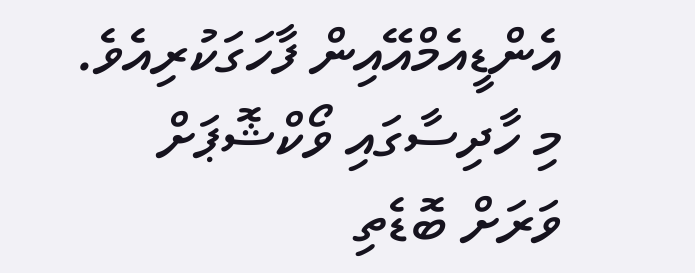އެންޑީއެމްއޭއިން ފާހަގަކުރިއެވެ.
މި ހާދިސާގައި ވޯކްޝޮޕަށް ވަރަށް ބޮޑެތި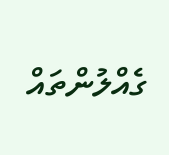ގެއްލުންތައް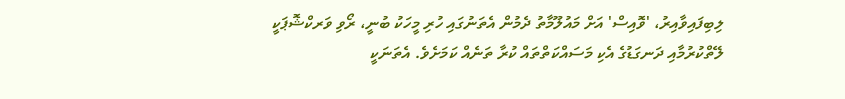ލިބިފައިވާއިރު، 'ވޮއިސް' އަށް މައުލޫމާތު ދެމުން އެތަނުގައި ހުރި މީހަކު ބުނީ، ރޯވި ވަރކްޝޮޕަކީ ލޭތްކުރުމާއި ދަނގަޑުގެ އެކި މަސައްކަތްތައް ކުރާ ތަނެއް ކަމަށެވެ. އެތަނަކީ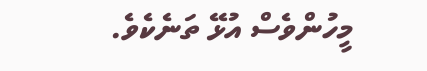މީހުންވެސް އުޅޭ ތަނެކެވެ.